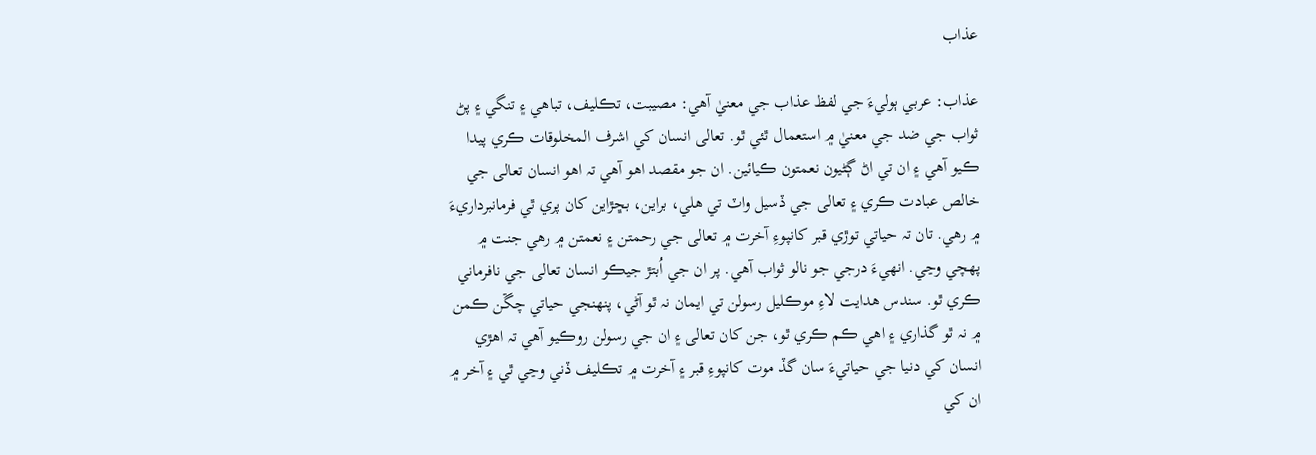عذاب

عذاب: عربي ٻوليءَ جي لفظ عذاب جي معنيٰ آهي: مصيبت، تڪليف، تباهي ۽ تنگي ۽ پڻ ثواب جي ضد جي معنيٰ ۾ استعمال ٿئي ٿو. تعالى انسان کي اشرف المخلوقات ڪري پيدا ڪيو آهي ۽ ان تي اڻ ڳڻيون نعمتون ڪيائين. ان جو مقصد اهو آهي تہ اهو انسان تعالى جي خالص عبادت ڪري ۽ تعالى جي ڏسيل واٽ تي هلي، براين، بڇڙاين کان پري ٿي فرمانبرداريءَ ۾ رهي. تان تہ حياتي توڙي قبر کانپوءِ آخرت ۾ تعالى جي رحمتن ۽ نعمتن ۾ رهي جنت ۾ پهچي وڃي. انهيءَ درجي جو نالو ثواب آهي. پر ان جي اُبتڙ جيڪو انسان تعالى جي نافرماني ڪري ٿو. سندس هدايت لاءِ موڪليل رسولن تي ايمان نہ ٿو آڻي، پنھنجي حياتي چڱن ڪمن ۾ نہ ٿو گذاري ۽ اهي ڪم ڪري ٿو، جن کان تعالى ۽ ان جي رسولن روڪيو آهي تہ اهڙي انسان کي دنيا جي حياتيءَ سان گڏ موت کانپوءِ قبر ۽ آخرت ۾ تڪليف ڏني وڃي ٿي ۽ آخر ۾ ان کي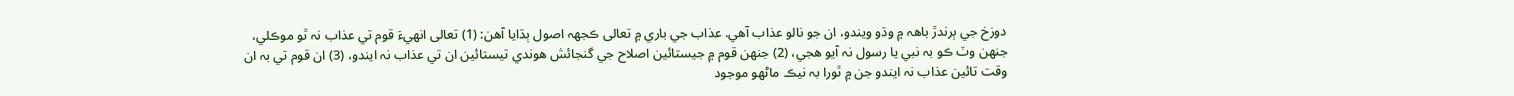دوزخ جي ٻرندڙ باھہ ۾ وڌو ويندو، ان جو نالو عذاب آهي. عذاب جي باري ۾ تعالى ڪجهہ اصول ٻڌايا آهن: (1) تعالى انهيءَ قوم تي عذاب نہ ٿو موڪلي، جنهن وٽ ڪو بہ نبي يا رسول نہ آيو هجي، (2) جنهن قوم ۾ جيستائين اصلاح جي گنجائش هوندي تيستائين ان تي عذاب نہ ايندو، (3) ان قوم تي بہ ان وقت تائين عذاب نہ ايندو جن ۾ ٿورا بہ نيڪ ماڻهو موجود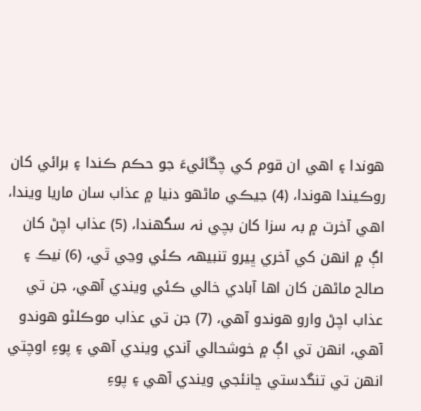هوندا ۽ اهي ان قوم کي چڱائيءَ جو حڪم ڪندا ۽ برائي کان روڪيندا هوندا، (4) جيڪي ماڻهو دنيا ۾ عذاب سان ماريا ويندا، اهي آخرت ۾ بہ سزا کان بچي نہ سگهندا، (5) عذاب اچڻ کان اڳ ۾ انهن کي آخري ڀيرو تنبيھہ ڪئي وڃي ٿي، (6) نيڪ ۽ صالح ماڻهن کان اها آبادي خالي ڪئي ويندي آهي، جن تي عذاب اچڻ وارو هوندو آهي، (7) جن تي عذاب موڪلڻو هوندو آهي، انهن تي اڳ ۾ خوشحالي آندي ويندي آهي ۽ پوءِ اوچتي انهن تي تنگدستي ڇانئجي ويندي آهي ۽ پوءِ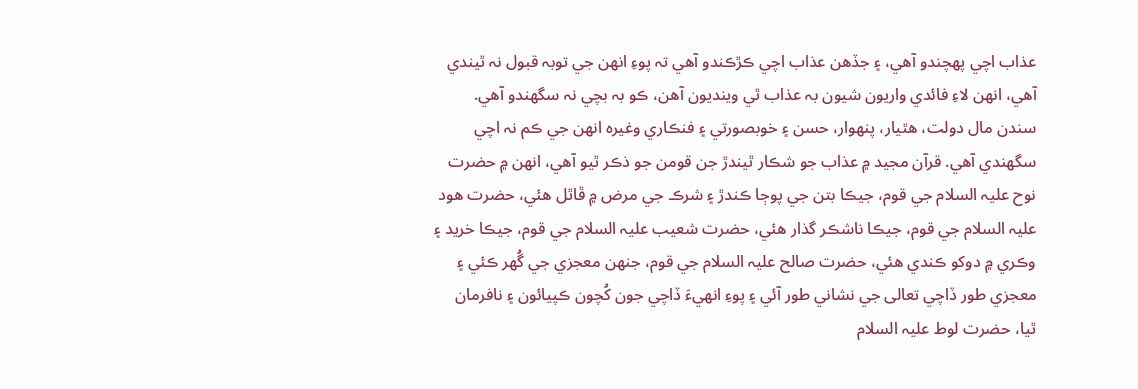عذاب اچي پهچندو آهي، ۽ جڏهن عذاب اچي ڪڙڪندو آهي تہ پوءِ انهن جي توبہ قبول نہ ٿيندي آهي، انهن لاءِ فائدي واريون شيون بہ عذاب ٿي وينديون آهن، ڪو بہ بچي نہ سگهندو آهي. سندن مال دولت، هٿيار، پنهوار، حسن ۽ خوبصورتي ۽ فنڪاري وغيرہ انهن جي ڪم نہ اچي سگهندي آهي. قرآن مجيد ۾ عذاب جو شڪار ٿيندڙ جن قومن جو ذڪر ٿيو آهي، انهن ۾ حضرت نوح عليہ السلام جي قوم، جيڪا بتن جي پوڄا ڪندڙ ۽ شرڪ جي مرض ۾ ڦاٿل هئي، حضرت هود عليہ السلام جي قوم، جيڪا ناشڪر گذار هئي، حضرت شعيب عليہ السلام جي قوم، جيڪا خريد ۽ وڪري ۾ دوکو ڪندي هئي، حضرت صالح عليہ السلام جي قوم، جنهن معجزي جي گُهر ڪئي ۽ معجزي طور ڏاچي تعالى جي نشاني طور آئي ۽ پوءِ انهيءَ ڏاچي جون کُچون ڪپيائون ۽ نافرمان ٿيا، حضرت لوط عليہ السلام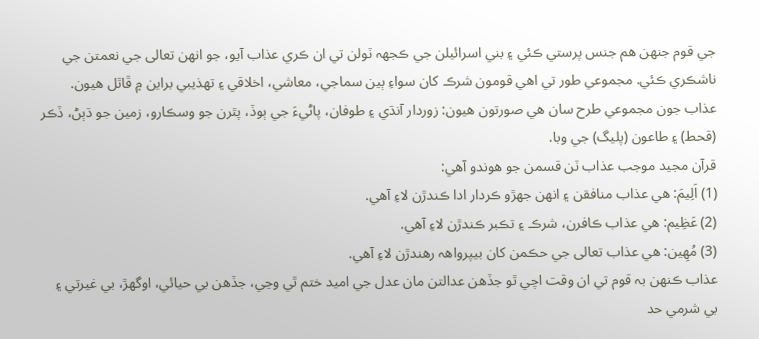جي قوم جنهن هم جنس پرستي ڪئي ۽ بني اسرائيلن جي ڪجهہ ٽولن تي ان ڪري عذاب آيو، جو انهن تعالى جي نعمتن جي ناشڪري ڪئي. مجموعي طور تي اهي قومون شرڪ کان سواءِ ٻين سماجي، معاشي، اخلاقي ۽ تهذيبي براين ۾ ڦاٿل هيون. عذاب جون مجموعي طرح سان هي صورتون هيون: زوردار آنڌي ۽ طوفان، پاڻيءَ جي ٻوڏ، پٿرن جو وسڪارو، زمين جو ڌٻڻ، ڏڪر (قحط) ۽ طاعون (پليگ) جي وبا.
قرآن مجيد موجب عذاب ٽن قسمن جو هوندو آهي:
(1) اَلِيمَ: هي عذاب منافقن ۽ انهن جهڙو ڪردار ادا ڪندڙن لاءِ آهي.
(2) عَظِيم: هي عذاب ڪافرن، شرڪ ۽ تڪبر ڪندڙن لاءِ آهي.
(3) مُهِين: هي عذاب تعالى جي حڪمن کان بيپرواھہ رهندڙن لاءِ آهي.
عذاب ڪنهن بہ قوم تي ان وقت اچي ٿو جڏهن عدالتن مان عدل جي اميد ختم ٿي وڃي، جڏهن بي حيائي، اوگهڙ، بي غيرتي ۽ بي شرمي حد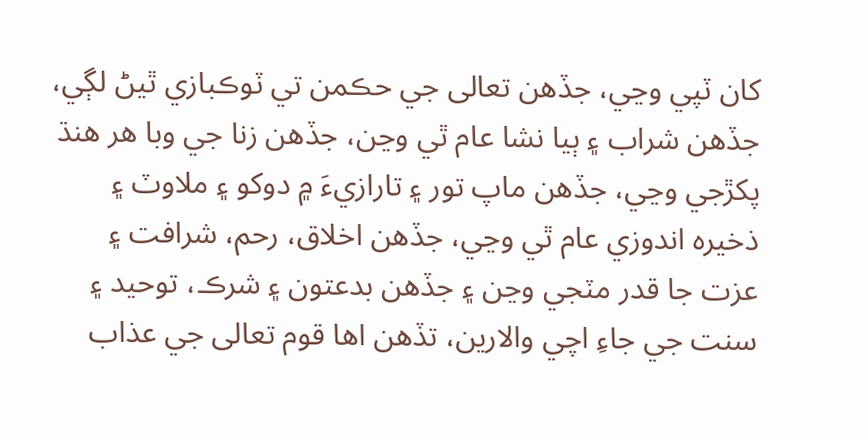کان ٽپي وڃي، جڏهن تعالى جي حڪمن تي ٽوڪبازي ٿيڻ لڳي، جڏهن شراب ۽ ٻيا نشا عام ٿي وڃن، جڏهن زنا جي وبا هر هنڌ پکڙجي وڃي، جڏهن ماپ تور ۽ تارازيءَ ۾ دوکو ۽ ملاوٽ ۽ ذخيره اندوزي عام ٿي وڃي، جڏهن اخلاق، رحم، شرافت ۽ عزت جا قدر مٽجي وڃن ۽ جڏهن بدعتون ۽ شرڪ، توحيد ۽ سنت جي جاءِ اچي والارين، تڏهن اها قوم تعالى جي عذاب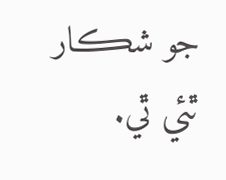جو شڪار ٿئي ٿي.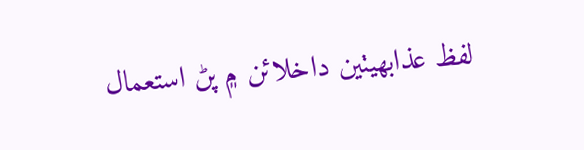لفظ عذابھيٺين داخلائن ۾ پڻ استعمال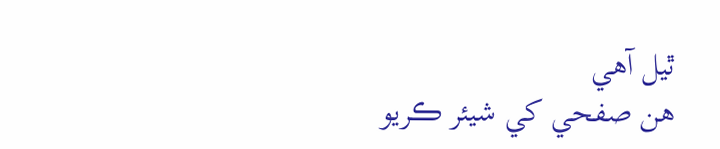ٿيل آھي
هن صفحي کي شيئر ڪريو